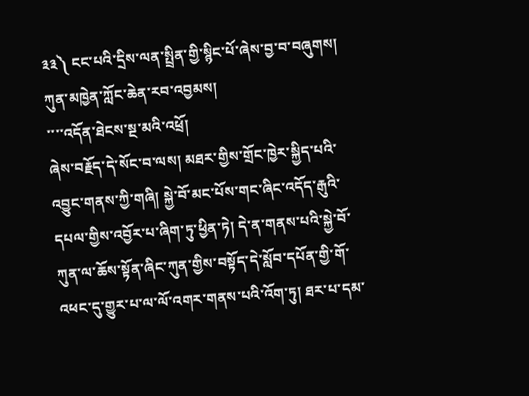༣༣༽ ངང་པའི་དྲིས་ལན་སྤྲིན་གྱི་སྙིང་པོ་ཞེས་བྱ་བ་བཞུགས།
ཀུན་མཁྱེན་ཀློང་ཆེན་རབ་འབྱམས།
་་་་འདོན་ཐེངས་སྔ་མའི་འཕྲོ།
ཞེས་བརྗོད་དེ་སོང་བ་ལས། མཐར་གྱིས་གྲོང་ཁྱེར་སྐྱིད་པའི་འབྱུང་གནས་ཀྱི་གཞི། སྐྱེ་བོ་མང་པོས་གང་ཞིང་འདོད་རྒུའི་དཔལ་གྱིས་འབྱོར་པ་ཞིག་ཏུ་ཕྱིན་ཏེ། དེ་ན་གནས་པའི་སྐྱེ་བོ་ཀུན་ལ་ཆོས་སྟོན་ཞིང་ཀུན་གྱིས་བསྟོད་དེ་སློབ་དཔོན་གྱི་གོ་འཕང་དུ་གྱུར་པ་ལ་ལོ་འགར་གནས་པའི་འོག་ཏུ། ཐར་པ་དམ་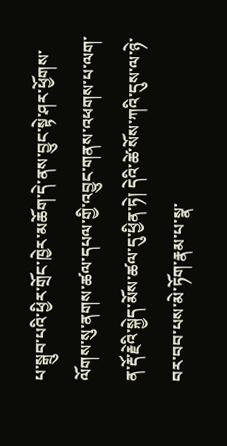པ་སྒྲུབ་པའི་ཕྱིར་གྲོང་ཁྱེར་མཆོག་དེ་ནས་བྱུང་སྟེ་ཤར་ཕྱོགས་ལོགས་སུ་ནགས་ཚལ་དཔལ་གྱི་འབྱུང་གནས་འཕགས་པ་ལག་ན་རྡོ་རྗེའི་སྐྱེད་མོས་ཚལ་དུ་ཕྱིན་ཏེ། དེའི་ཚེ་སོས་ཀའི་དུས་ལ་ཉེ་བར་བབ་པས་མེ་ཏོག་རྣམ་པ་སྣ་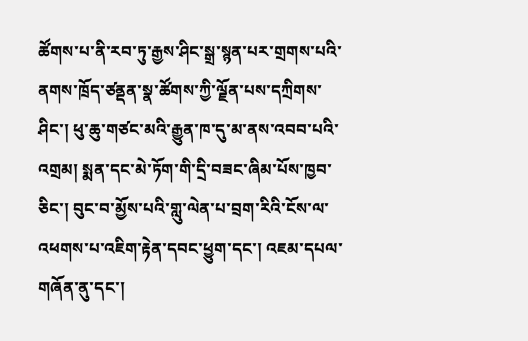ཚོགས་པ་ནི་རབ་ཏུ་རྒྱས་ཤིང་སྒྲ་སྙན་པར་གྲགས་པའི་ནགས་ཁྲོད་ཙནྡན་སྣ་ཚོགས་ཀྱི་ལྗོན་པས་དཀྲིགས་ཤིང་། ཕུ་ཆུ་གཙང་མའི་རྒྱུན་ཁ་དུ་མ་ནས་འབབ་པའི་འགྲམ། སྨན་དང་མེ་ཏོག་གི་དྲི་བཟང་ཞིམ་པོས་ཁྱབ་ཅིང་། བུང་བ་མྱོས་པའི་གླུ་ལེན་པ་བྲག་རིའི་ངོས་ལ་འཕགས་པ་འཇིག་རྟེན་དབང་ཕྱུག་དང་། འཇམ་དཔལ་གཞོན་ནུ་དང་།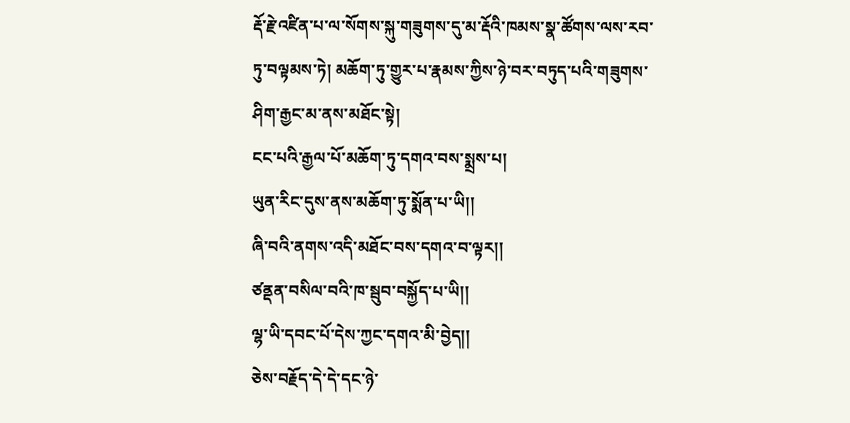རྡོ་རྗེ་འཛིན་པ་ལ་སོགས་སྐུ་གཟུགས་དུ་མ་རྡོའི་ཁམས་སྣ་ཚོགས་ལས་རབ་ཏུ་བལྟམས་ཏེ། མཆོག་ཏུ་གྱུར་པ་རྣམས་ཀྱིས་ཉེ་བར་བཏུད་པའི་གཟུགས་ཤིག་རྒྱང་མ་ནས་མཐོང་སྟེ།
ངང་པའི་རྒྱལ་པོ་མཆོག་ཏུ་དགའ་བས་སྨྲས་པ།
ཡུན་རིང་དུས་ནས་མཆོག་ཏུ་སྨོན་པ་ཡི།།
ཞི་བའི་ནགས་འདི་མཐོང་བས་དགའ་བ་ལྟར།།
ཙནྡན་བསིལ་བའི་ཁ་སྦུབ་བསྐྱོད་པ་ཡི།།
ལྷ་ཡི་དབང་པོ་དེས་ཀྱང་དགའ་མི་བྱེད།།
ཅེས་བརྗོད་དེ་དེ་དང་ཉེ་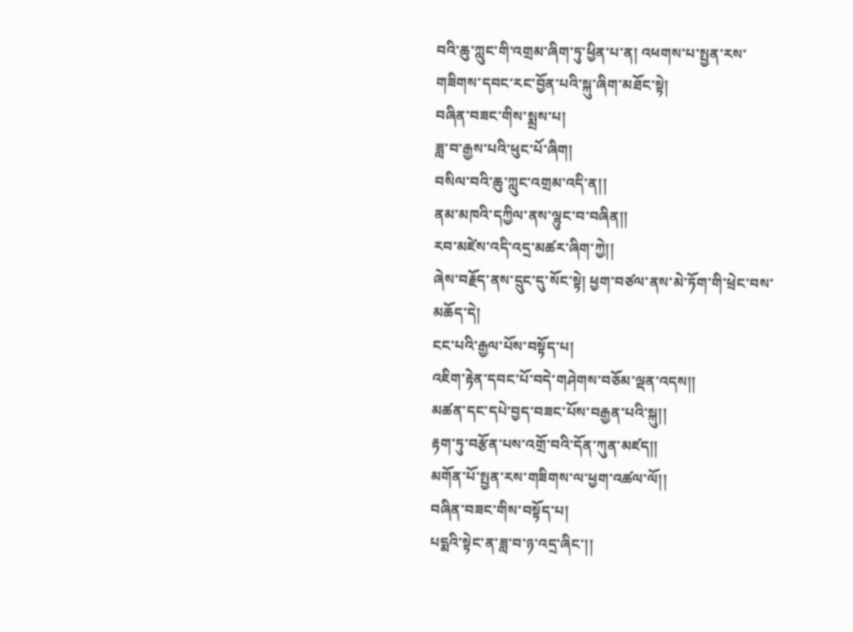བའི་ཆུ་ཀླུང་གི་འགྲམ་ཞིག་ཏུ་ཕྱིན་པ་ན། འཕགས་པ་སྤྱན་རས་གཟིགས་དབང་རང་བྱོན་པའི་སྐུ་ཞིག་མཐོང་སྟེ།
བཞིན་བཟང་གིས་སྨྲས་པ།
ཟླ་བ་རྒྱས་པའི་ཕུང་པོ་ཞིག།
བསིལ་བའི་ཆུ་ཀླུང་འགྲམ་འདི་ན།།
ནམ་མཁའི་དཀྱིལ་ནས་ལྷུང་བ་བཞིན།།
རབ་མཛེས་འདི་འདྲ་མཚར་ཞིག་ཀྱེ།།
ཞེས་བརྗོད་ནས་དྲུང་དུ་སོང་སྟེ། ཕྱག་བཙལ་ནས་མེ་ཏོག་གི་ཕྲེང་བས་མཆོད་དེ།
ངང་པའི་རྒྱལ་པོས་བསྟོད་པ།
འཇིག་རྟེན་དབང་པོ་བདེ་གཤེགས་བཅོམ་ལྡན་འདས།།
མཚན་དང་དཔེ་བྱད་བཟང་པོས་བརྒྱན་པའི་སྐུ།།
རྟག་ཏུ་བརྩོན་པས་འགྲོ་བའི་དོན་ཀུན་མཛད།།
མགོན་པོ་སྤྱན་རས་གཟིགས་ལ་ཕྱག་འཚལ་ལོ།།
བཞིན་བཟང་གིས་བསྟོད་པ།
པདྨའི་སྟེང་ན་ཟླ་བ་ཉ་འདྲ་ཞིང་།།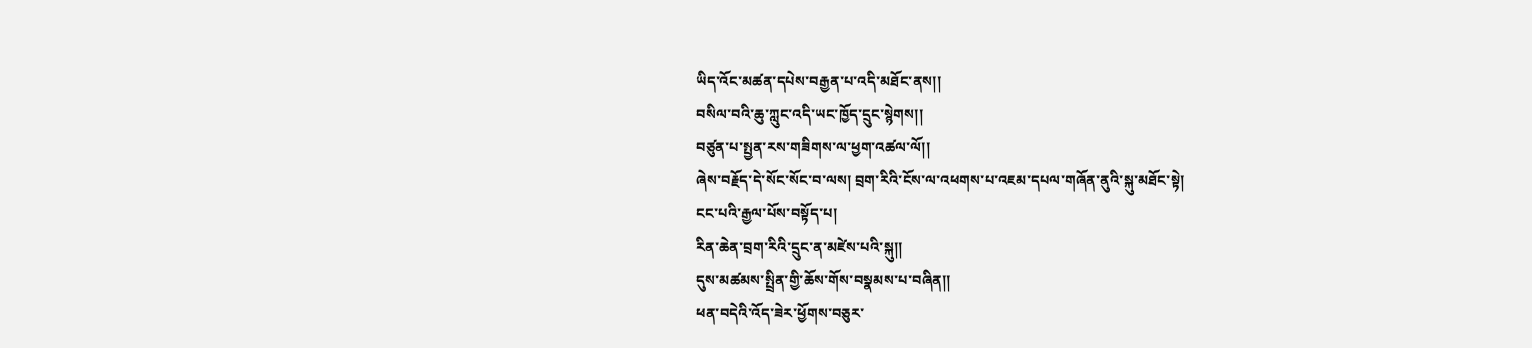ཡིད་འོང་མཚན་དཔེས་བརྒྱན་པ་འདི་མཐོང་ནས།།
བསིལ་བའི་ཆུ་ཀླུང་འདི་ཡང་ཁྱོད་དྲུང་སྙེགས།།
བཙུན་པ་སྤྱན་རས་གཟིགས་ལ་ཕྱག་འཚལ་ལོ།།
ཞེས་བརྗོད་དེ་སོང་སོང་བ་ལས། བྲག་རིའི་ངོས་ལ་འཕགས་པ་འཇམ་དཔལ་གཞོན་ནུའི་སྐུ་མཐོང་སྟེ།
ངང་པའི་རྒྱལ་པོས་བསྟོད་པ།
རིན་ཆེན་བྲག་རིའི་དྲུང་ན་མཛེས་པའི་སྐུ།།
དུས་མཚམས་སྤྲིན་གྱི་ཆོས་གོས་བསྣམས་པ་བཞིན།།
ཕན་བདེའི་འོད་ཟེར་ཕྱོགས་བཅུར་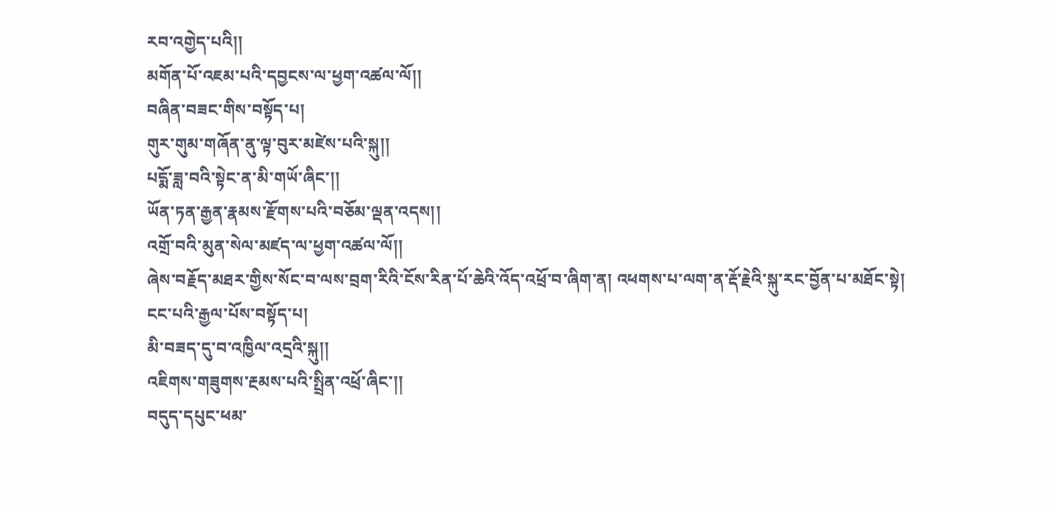རབ་འགྱེད་པའི།།
མགོན་པོ་འཇམ་པའི་དབྱངས་ལ་ཕྱག་འཚལ་ལོ།།
བཞིན་བཟང་གིས་བསྟོད་པ།
གུར་གུམ་གཞོན་ནུ་ལྟ་བུར་མཛེས་པའི་སྐུ།།
པདྨོ་ཟླ་བའི་སྟེང་ན་མི་གཡོ་ཞིང་།།
ཡོན་ཏན་རྒྱན་རྣམས་རྫོགས་པའི་བཅོམ་ལྡན་འདས།།
འགྲོ་བའི་མུན་སེལ་མཛད་ལ་ཕྱག་འཚལ་ལོ།།
ཞེས་བརྗོད་མཐར་གྱིས་སོང་བ་ལས་བྲག་རིའི་ངོས་རིན་པོ་ཆེའི་འོད་འཕྲོ་བ་ཞིག་ན། འཕགས་པ་ལག་ན་རྡོ་རྗེའི་སྐུ་རང་བྱོན་པ་མཐོང་སྟེ།
ངང་པའི་རྒྱལ་པོས་བསྟོད་པ།
མི་བཟད་དུ་བ་འཁྱིལ་འདྲའི་སྐུ།།
འཇིགས་གཟུགས་རྔམས་པའི་སྤྲིན་འཕྲོ་ཞིང་།།
བདུད་དཔུང་ཕམ་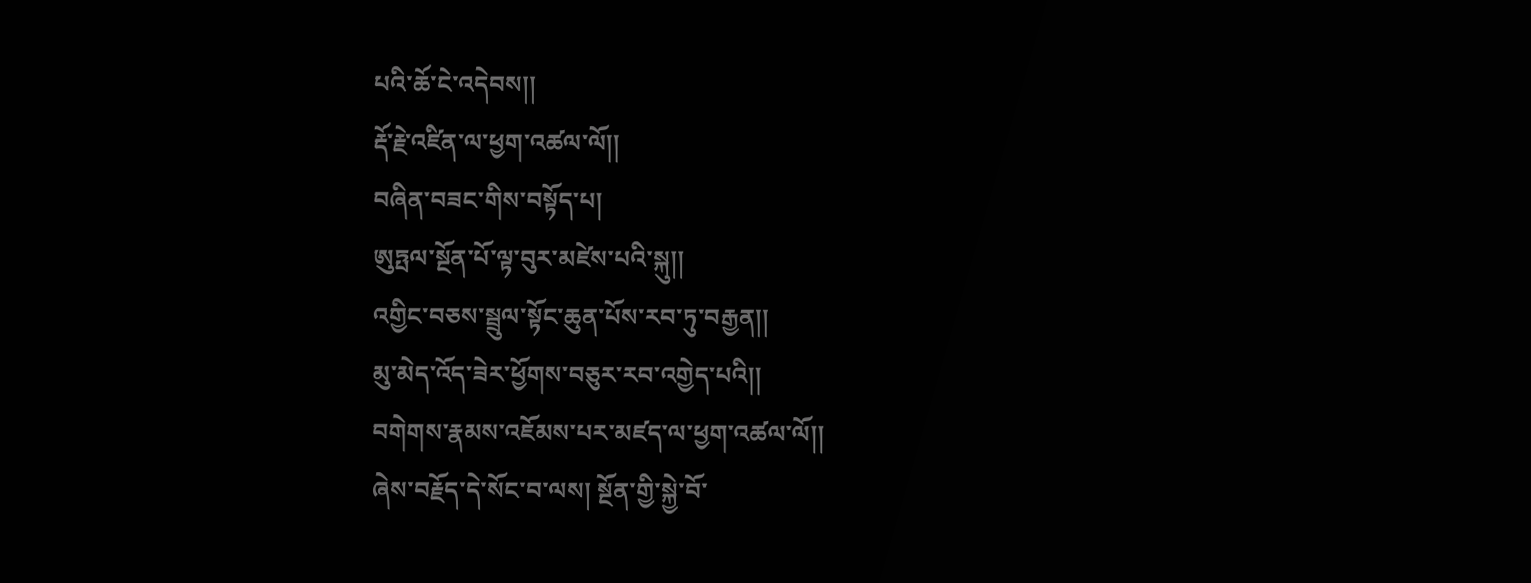པའི་ཆོ་ངེ་འདེབས།།
རྡོ་རྗེ་འཛིན་ལ་ཕྱག་འཚལ་ལོ།།
བཞིན་བཟང་གིས་བསྟོད་པ།
ཨུཏྤལ་སྔོན་པོ་ལྟ་བུར་མཛེས་པའི་སྐུ།།
འགྱིང་བཅས་སྦྲུལ་སྟོང་ཆུན་པོས་རབ་ཏུ་བརྒྱན།།
མུ་མེད་འོད་ཟེར་ཕྱོགས་བཅུར་རབ་འགྱེད་པའི།།
བགེགས་རྣམས་འཇོམས་པར་མཛད་ལ་ཕྱག་འཚལ་ལོ།།
ཞེས་བརྗོད་དེ་སོང་བ་ལས། སྔོན་གྱི་སྐྱེ་བོ་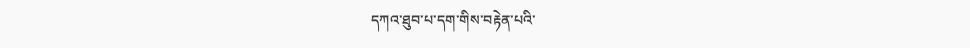དཀའ་ཐུབ་པ་དག་གིས་བརྟེན་པའི་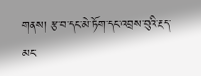གནས། རྩ་བ་དང་མེ་ཏོག་དང་འབྲས་བུའི་རྔད་མང་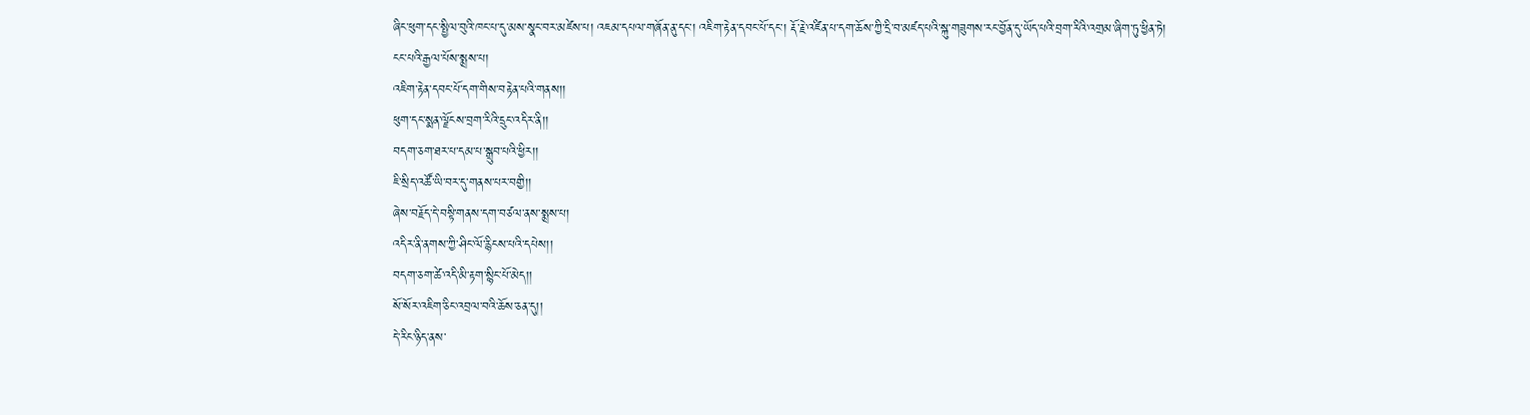ཞིང་ཕུག་དང་སྤྱིལ་བུའི་ཁང་པ་དུ་མས་སྣང་བར་མཛེས་པ། འཇམ་དཔལ་གཞོན་ནུ་དང་། འཇིག་རྟེན་དབང་པོ་དང་། རྡོ་རྗེ་འཛིན་པ་དག་ཆོས་ཀྱི་དྲི་བ་མཛད་པའི་སྐུ་གཟུགས་རང་བྱོན་དུ་ཡོད་པའི་བྲག་རིའི་འགྲམ་ཞིག་ཏུ་ཕྱིན་ཏེ།
ངང་པའི་རྒྱལ་པོས་སྨྲས་པ།
འཇིག་རྟེན་དབང་པོ་དག་གིས་བརྟེན་པའི་གནས།།
ཕུག་དང་སྨན་ལྗོངས་བྲག་རིའི་དྲུང་འདིར་ནི།།
བདག་ཅག་ཐར་པ་དམ་པ་སྒྲུབ་པའི་ཕྱིར།།
ཇི་སྲིད་འཚོ་ཡི་བར་དུ་གནས་པར་བགྱི།།
ཞེས་བརྗོད་དེ་བསྟི་གནས་དག་བཙལ་ནས་སྨྲས་པ།
འདིར་ནི་ནགས་ཀྱི་ཤིང་ལོ་རྙིངས་པའི་དཔེས།།
བདག་ཅག་ཚེ་འདི་མི་རྟག་སྙིང་པོ་མེད།།
སོ་སོར་འཇིག་ཅིང་འབྲལ་བའི་ཆོས་ཅན་དུ།།
དེ་རིང་ཉིད་ནས་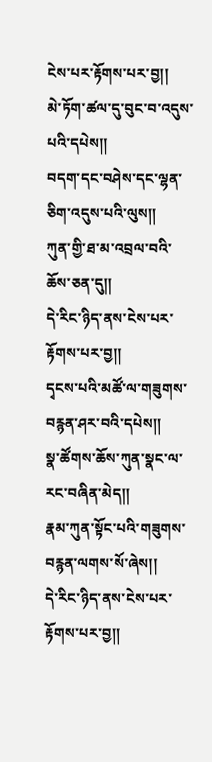ངེས་པར་རྟོགས་པར་བྱ།།
མེ་ཏོག་ཚལ་དུ་བུང་བ་འདུས་པའི་དཔེས།།
བདག་དང་བཤེས་དང་ལྷན་ཅིག་འདུས་པའི་ལུས།།
ཀུན་གྱི་ཐ་མ་འབྲལ་བའི་ཆོས་ཅན་དུ།།
དེ་རིང་ཉིད་ནས་ངེས་པར་རྟོགས་པར་བྱ།།
དྭངས་པའི་མཚོ་ལ་གཟུགས་བརྙན་ཤར་བའི་དཔེས།།
སྣ་ཚོགས་ཆོས་ཀུན་སྣང་ལ་རང་བཞིན་མེད།།
རྣམ་ཀུན་སྟོང་པའི་གཟུགས་བརྙན་ལགས་སོ་ཞེས།།
དེ་རིང་ཉིད་ནས་ངེས་པར་རྟོགས་པར་བྱ།།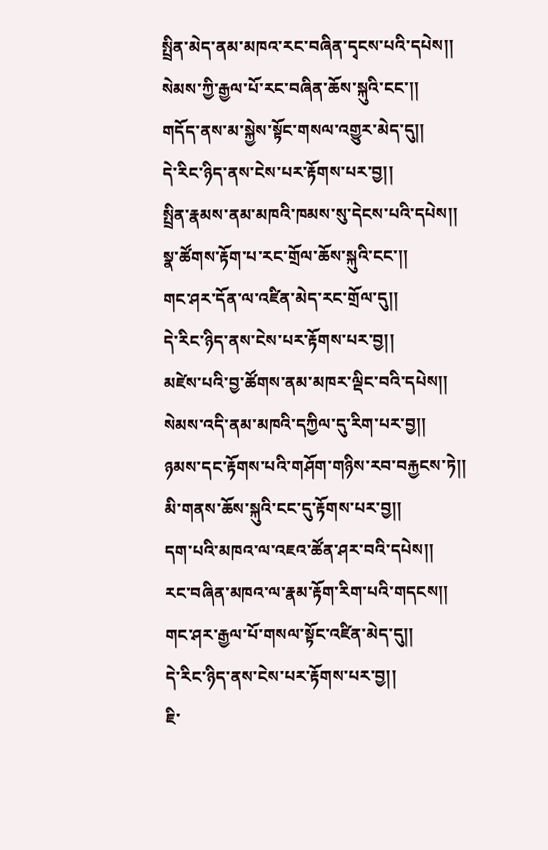སྤྲིན་མེད་ནམ་མཁའ་རང་བཞིན་དྭངས་པའི་དཔེས།།
སེམས་ཀྱི་རྒྱལ་པོ་རང་བཞིན་ཆོས་སྐུའི་ངང་།།
གདོད་ནས་མ་སྐྱེས་སྟོང་གསལ་འགྱུར་མེད་དུ།།
དེ་རིང་ཉིད་ནས་ངེས་པར་རྟོགས་པར་བྱ།།
སྤྲིན་རྣམས་ནམ་མཁའི་ཁམས་སུ་དེངས་པའི་དཔེས།།
སྣ་ཚོགས་རྟོག་པ་རང་གྲོལ་ཆོས་སྐུའི་ངང་།།
གང་ཤར་དོན་ལ་འཛིན་མེད་རང་གྲོལ་དུ།།
དེ་རིང་ཉིད་ནས་ངེས་པར་རྟོགས་པར་བྱ།།
མཛེས་པའི་བྱ་ཚོགས་ནམ་མཁར་ལྡིང་བའི་དཔེས།།
སེམས་འདི་ནམ་མཁའི་དཀྱིལ་དུ་རིག་པར་བྱ།།
ཉམས་དང་རྟོགས་པའི་གཤོག་གཉིས་རབ་བརྐྱངས་ཏེ།།
མི་གནས་ཆོས་སྐུའི་ངང་དུ་རྟོགས་པར་བྱ།།
དག་པའི་མཁའ་ལ་འཇའ་ཚོན་ཤར་བའི་དཔེས།།
རང་བཞིན་མཁའ་ལ་རྣམ་རྟོག་རིག་པའི་གདངས།།
གང་ཤར་རྒྱལ་པོ་གསལ་སྟོང་འཛིན་མེད་དུ།།
དེ་རིང་ཉིད་ནས་ངེས་པར་རྟོགས་པར་བྱ།།
ཇི་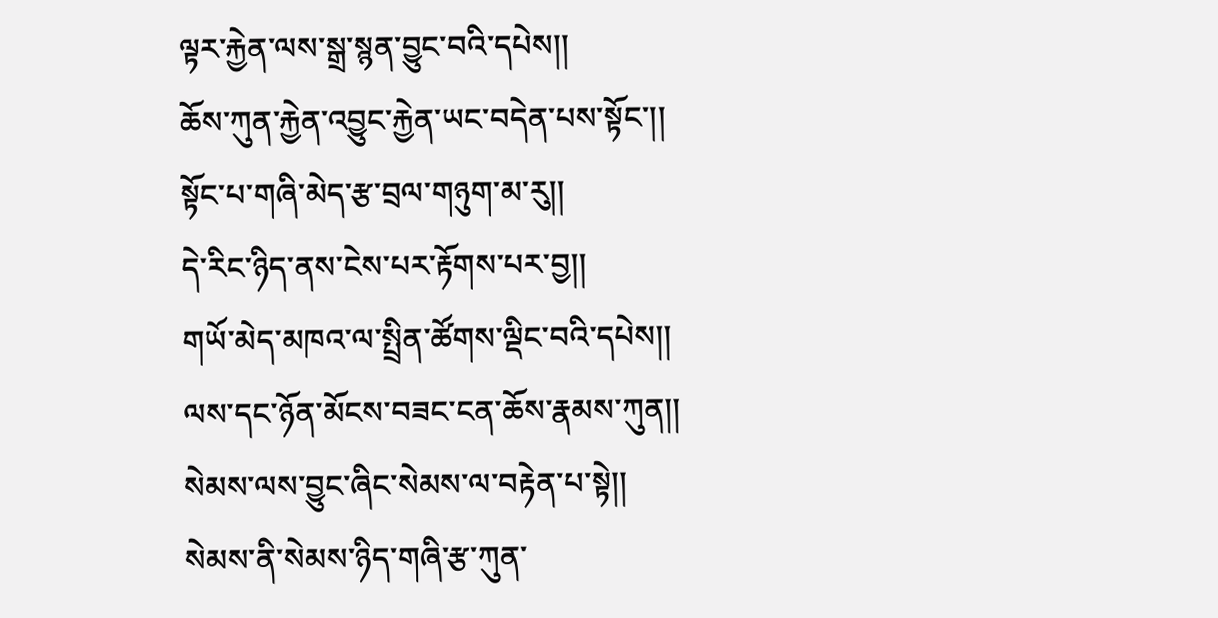ལྟར་རྐྱེན་ལས་སྒྲ་སྙན་བྱུང་བའི་དཔེས།།
ཆོས་ཀུན་རྐྱེན་འབྱུང་རྐྱེན་ཡང་བདེན་པས་སྟོང་།།
སྟོང་པ་གཞི་མེད་རྩ་བྲལ་གཉུག་མ་རུ།།
དེ་རིང་ཉིད་ནས་ངེས་པར་རྟོགས་པར་བྱ།།
གཡོ་མེད་མཁའ་ལ་སྤྲིན་ཚོགས་ལྡིང་བའི་དཔེས།།
ལས་དང་ཉོན་མོངས་བཟང་ངན་ཆོས་རྣམས་ཀུན།།
སེམས་ལས་བྱུང་ཞིང་སེམས་ལ་བརྟེན་པ་སྟེ།།
སེམས་ནི་སེམས་ཉིད་གཞི་རྩ་ཀུན་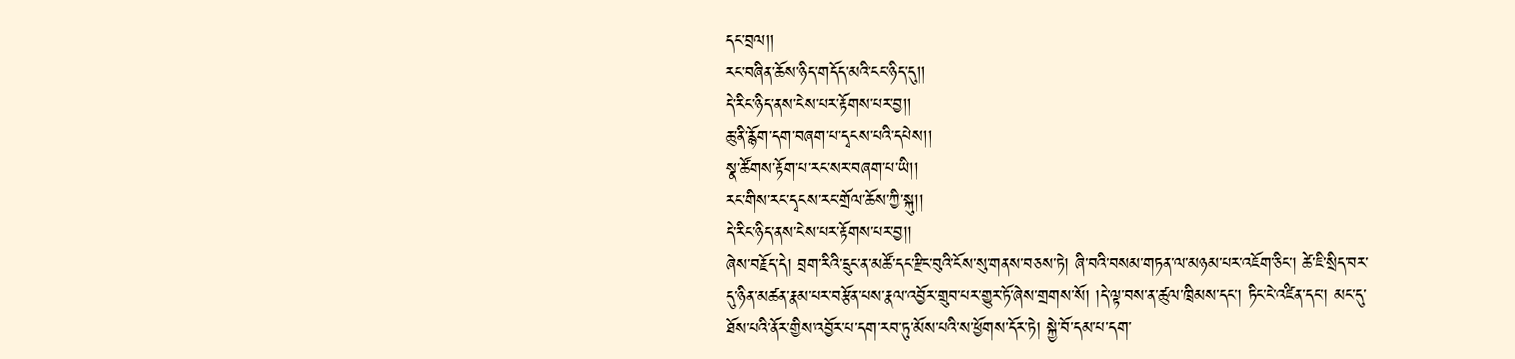དང་བྲལ།།
རང་བཞིན་ཆོས་ཉིད་གདོད་མའི་ངང་ཉིད་དུ།།
དེ་རིང་ཉིད་ནས་ངེས་པར་རྟོགས་པར་བྱ།།
ཆུ་ནི་རྙོག་དག་བཞག་པ་དྭངས་པའི་དཔེས།།
སྣ་ཚོགས་རྟོག་པ་རང་སར་བཞག་པ་ཡི།།
རང་གིས་རང་དྭངས་རང་གྲོལ་ཆོས་ཀྱི་སྐུ།།
དེ་རིང་ཉིད་ནས་ངེས་པར་རྟོགས་པར་བྱ།།
ཞེས་བརྗོད་དེ། བྲག་རིའི་དྲུང་ན་མཚོ་དང་རྫིང་བུའི་ངོས་སུ་གནས་བཅས་ཏེ། ཞི་བའི་བསམ་གཏན་ལ་མཉམ་པར་འཇོག་ཅིང་། ཚེ་ཇི་སྲིད་བར་དུ་ཉིན་མཚན་རྣམ་པར་བརྩོན་པས་རྣལ་འབྱོར་གྲུབ་པར་གྱུར་ཏོ་ཞེས་གྲགས་སོ། །དེ་ལྟ་བས་ན་ཚུལ་ཁྲིམས་དང་། ཏིང་ངེ་འཛིན་དང་། མང་དུ་ཐོས་པའི་ནོར་གྱིས་འབྱོར་པ་དག་རབ་ཏུ་མོས་པའི་ས་ཕྱོགས་དོར་ཏེ། སྐྱེ་བོ་དམ་པ་དག་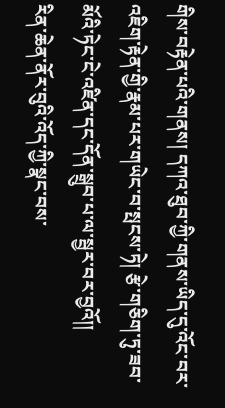གིས་བརྟེན་པའི་གནས། དཀའ་ཐུབ་ཀྱི་གནས་ཡིད་དུ་འོང་བར་འཇིག་རྟེན་གྱི་རྣམ་པར་གཡེང་བ་སྤངས་ཏེ། རྩེ་གཅིག་ཏུ་ཟབ་མོའི་ཏེང་ངེ་འཛིན་དང་དོན་སྒྲུབ་པ་ལ་སྦྱར་བར་བྱའོ།།
རིན་ཆེན་ནོར་བུའི་འོད་ཀྱི་སྣང་བས་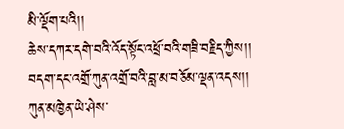མི་ལྡོག་པའི།།
ཆེས་དཀར་དགེ་བའི་འོད་སྟོང་འཕྲོ་བའི་གཟི་བརྗིད་ཀྱིས།།
བདག་དང་འགྲོ་ཀུན་འགྲོ་བའི་བླ་མ་བཅོམ་ལྡན་འདས།།
ཀུན་མཁྱེན་ཡེ་ཤེས་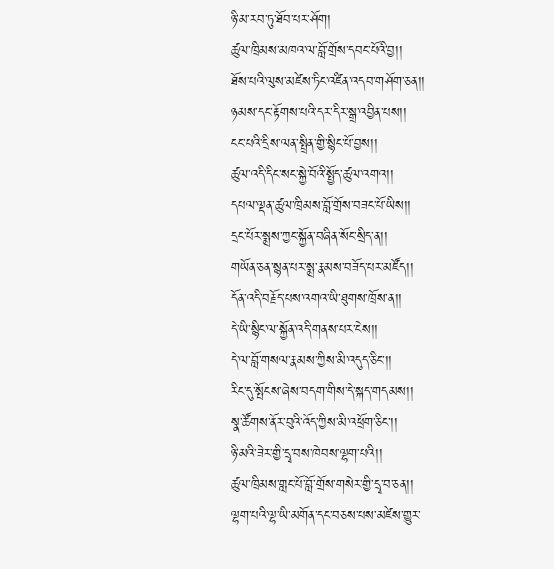ཉི་མ་རབ་ཏུ་ཐོབ་པར་ཤོག།
ཚུལ་ཁྲིམས་མཁའ་ལ་བློ་གྲོས་དབང་པོའི་བྱ།།
ཐོས་པའི་ལུས་མཛེས་ཏིང་འཛིན་འདབ་གཤོག་ཅན།།
ཉམས་དང་རྟོགས་པའི་དར་དིར་སྒྲ་འབྱིན་པས།།
ངང་པའི་དྲིས་ལན་སྤྲིན་གྱི་སྙིང་པོ་བྱས།།
ཚུལ་འདི་དིང་སང་སྐྱེ་བོའི་སྤྱོད་ཚུལ་འགའ།།
དཔལ་ལྡན་ཚུལ་ཁྲིམས་བློ་གྲོས་བཟང་པོ་ཡིས།།
དྲང་པོར་སྨྲས་ཀྱང་སྐྱོན་བཞིན་སོང་སྲིད་ན།།
གཡོན་ཅན་སྙན་པར་སྨྲ་རྣམས་བཟོད་པར་མཛོད།།
དོན་འདི་བརྗོད་པས་འགའ་ཡི་ཐུགས་ཁྲོས་ན།།
དེ་ཡི་སྙིང་ལ་སྐྱོན་འདི་གནས་པར་ངེས།།
དེ་ལ་བློ་གསལ་རྣམས་ཀྱིས་མི་འདུད་ཅིང་།།
རིང་དུ་སྤོངས་ཞེས་བདག་གིས་དེ་སྐད་གདམས།།
སྣ་ཚོགས་ནོར་བུའི་འོད་ཀྱིས་མི་འཕྲོག་ཅིང་།།
ཉི་མའི་ཟེར་གྱི་དྲྭ་བས་ཁེབས་ལྷག་པའི།།
ཚུལ་ཁྲིམས་གླང་པོ་བློ་གྲོས་གསེར་གྱི་དྲྭ་བ་ཅན།།
ལྷག་པའི་ལྷ་ཡི་མགོན་དང་བཅས་པས་མཛེས་གྱུར་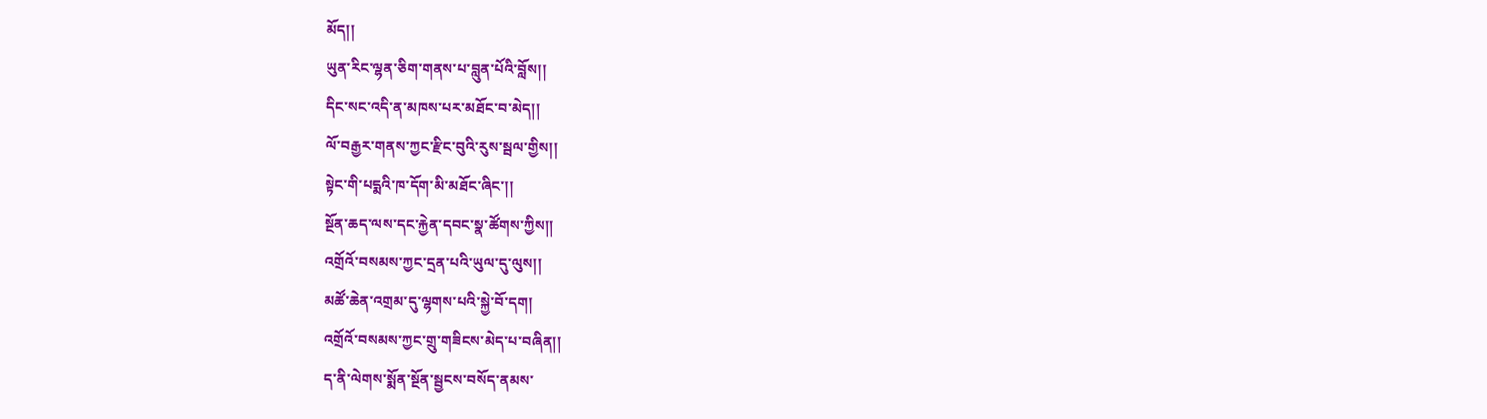མོད།།
ཡུན་རིང་ལྷན་ཅིག་གནས་པ་བླུན་པོའི་བློས།།
དིང་སང་འདི་ན་མཁས་པར་མཐོང་བ་མེད།།
ལོ་བརྒྱར་གནས་ཀྱང་རྫིང་བུའི་རུས་སྦལ་གྱིས།།
སྟེང་གི་པདྨའི་ཁ་དོག་མི་མཐོང་ཞིང་།།
སྔོན་ཆད་ལས་དང་རྐྱེན་དབང་སྣ་ཚོགས་ཀྱིས།།
འགྲོའོ་བསམས་ཀྱང་དྲན་པའི་ཡུལ་དུ་ལུས།།
མཚོ་ཆེན་འགྲམ་དུ་ལྷགས་པའི་སྐྱེ་བོ་དག།
འགྲོའོ་བསམས་ཀྱང་གྲུ་གཟིངས་མེད་པ་བཞིན།།
ད་ནི་ལེགས་སྨོན་སྔོན་སྦྱངས་བསོད་ནམས་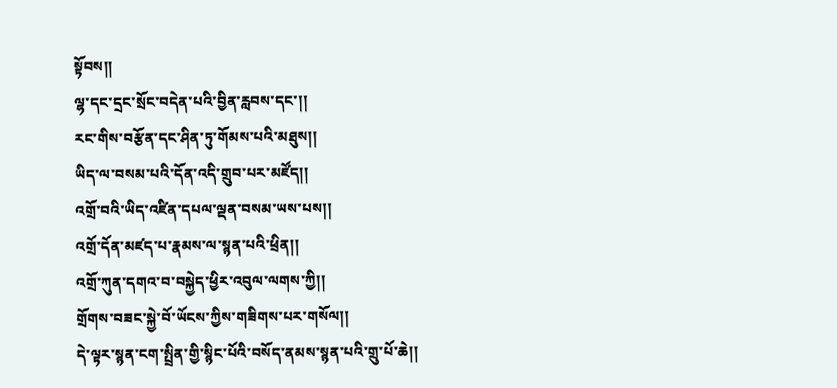སྟོབས།།
ལྷ་དང་དྲང་སྲོང་བདེན་པའི་བྱིན་རླབས་དང་།།
རང་གིས་བརྩོན་དང་ཤིན་ཏུ་གོམས་པའི་མཐུས།།
ཡིད་ལ་བསམ་པའི་དོན་འདི་གྲུབ་པར་མཛོད།།
འགྲོ་བའི་ཡིད་འཛིན་དཔལ་ལྡན་བསམ་ཡས་པས།།
འགྲོ་དོན་མཛད་པ་རྣམས་ལ་སྙན་པའི་ཕྲིན།།
འགྲོ་ཀུན་དགའ་བ་བསྐྱེད་ཕྱིར་འབུལ་ལགས་ཀྱི།།
གྲོགས་བཟང་སྐྱེ་བོ་ཡོངས་ཀྱིས་གཟིགས་པར་གསོལ།།
དེ་ལྟར་སྙན་ངག་སྤྲིན་གྱི་སྙིང་པོའི་བསོད་ནམས་སྙན་པའི་གྲུ་པོ་ཆེ།།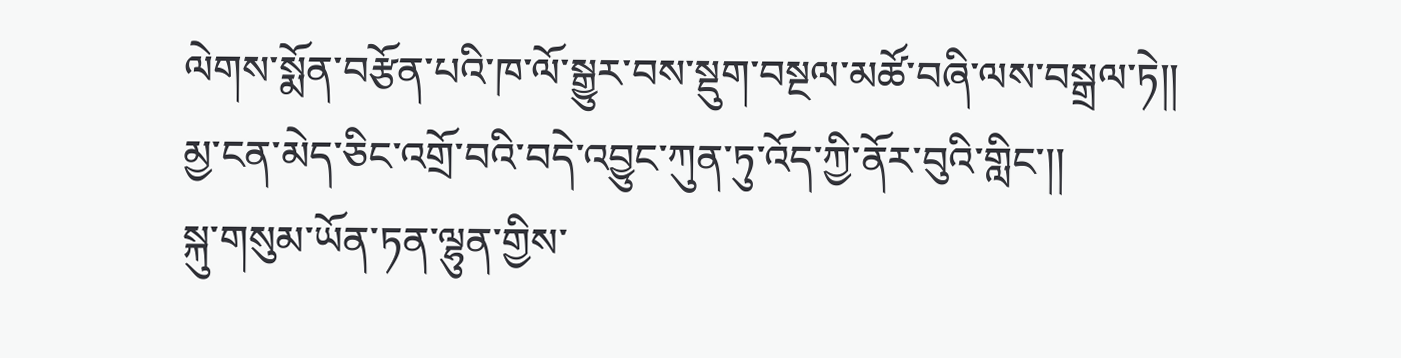ལེགས་སྨོན་བརྩོན་པའི་ཁ་ལོ་སྒྱུར་བས་སྡུག་བསྔལ་མཚོ་བཞི་ལས་བསྒྲལ་ཏེ།།
མྱ་ངན་མེད་ཅིང་འགྲོ་བའི་བདེ་འབྱུང་ཀུན་ཏུ་འོད་ཀྱི་ནོར་བུའི་གླིང་།།
སྐུ་གསུམ་ཡོན་ཏན་ལྷུན་གྱིས་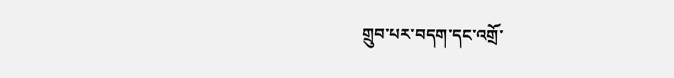གྲུབ་པར་བདག་དང་འགྲོ་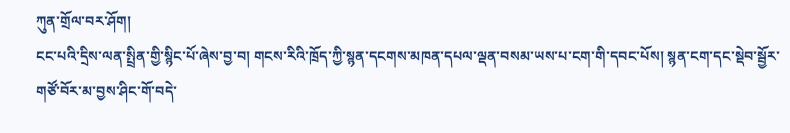ཀུན་གྲོལ་བར་ཤོག།
ངང་པའི་དྲིས་ལན་སྤྲིན་གྱི་སྙིང་པོ་ཞེས་བྱ་བ། གངས་རིའི་ཁྲོད་ཀྱི་སྙན་དངགས་མཁན་དཔལ་ལྡན་བསམ་ཡས་པ་ངག་གི་དབང་པོས། སྙན་ངག་དང་སྡེབ་སྦྱོར་གཙོ་བོར་མ་བྱས་ཤིང་གོ་བདེ་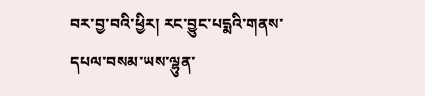བར་བྱ་བའི་ཕྱིར། རང་བྱུང་པདྨའི་གནས་དཔལ་བསམ་ཡས་ལྷུན་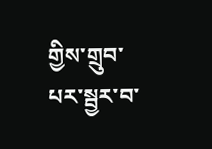གྱིས་གྲུབ་པར་སྦྱར་བ་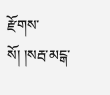རྫོགས་སོ། །སརྦ་མངྒ་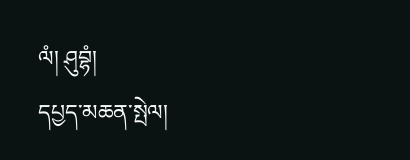ལཾ། ཤུབྷཾ།
དཔྱད་མཆན་སྤེལ།